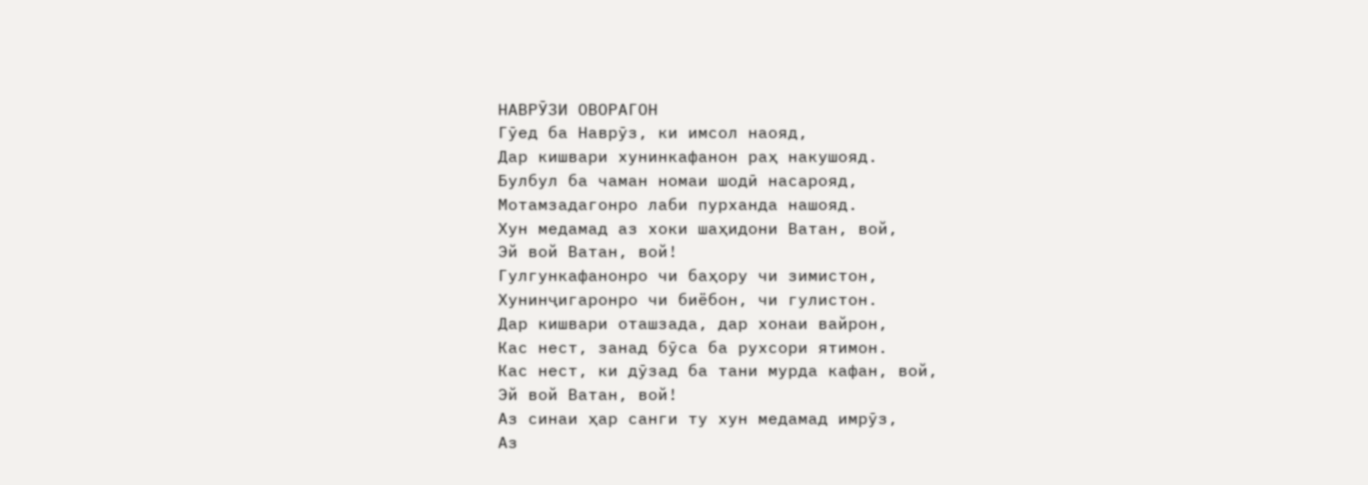НАВРӮЗИ ОВОРАГОН
Гӯед ба Наврӯз, ки имсол наояд,
Дар кишвари хунинкафанон раҳ накушояд.
Булбул ба чаман номаи шодӣ насарояд,
Мотамзадагонро лаби пурханда нашояд.
Хун медамад аз хоки шаҳидони Ватан, вой,
Эй вой Ватан, вой!
Гулгункафанонро чи баҳору чи зимистон,
Хунинҷигаронро чи биёбон, чи гулистон.
Дар кишвари оташзада, дар хонаи вайрон,
Кас нест, занад бӯса ба рухсори ятимон.
Кас нест, ки дӯзад ба тани мурда кафан, вой,
Эй вой Ватан, вой!
Аз синаи ҳар санги ту хун медамад имрӯз,
Аз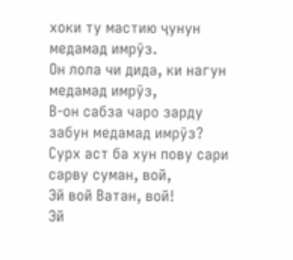хоки ту мастию ҷунун медамад имрӯз.
Он лола чи дида, ки нагун медамад имрӯз,
В-он сабза чаро зарду забун медамад имрӯз?
Сурх аст ба хун пову сари сарву суман, вой,
Эй вой Ватан, вой!
Эй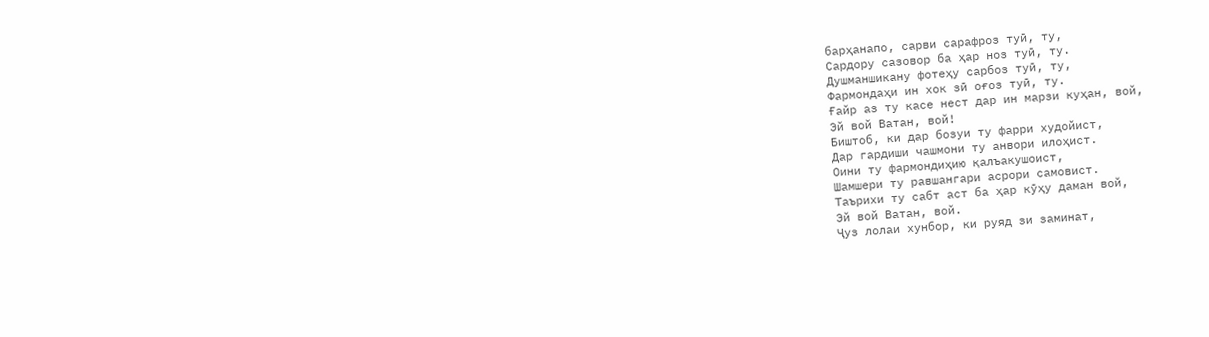барҳанапо, сарви сарафроз туӣ, ту,
Сардору сазовор ба ҳар ноз туӣ, ту.
Душманшикану фотеҳу сарбоз туӣ, ту,
Фармондаҳи ин хок зӣ оғоз туӣ, ту.
Ғайр аз ту касе нест дар ин марзи куҳан, вой,
Эй вой Ватан, вой!
Биштоб, ки дар бозуи ту фарри худойист,
Дар гардиши чашмони ту анвори илоҳист.
Оини ту фармондиҳию қалъакушоист,
Шамшери ту равшангари асрори самовист.
Таърихи ту сабт аст ба ҳар кӯҳу даман вой,
Эй вой Ватан, вой.
Ҷуз лолаи хунбор, ки руяд зи заминат,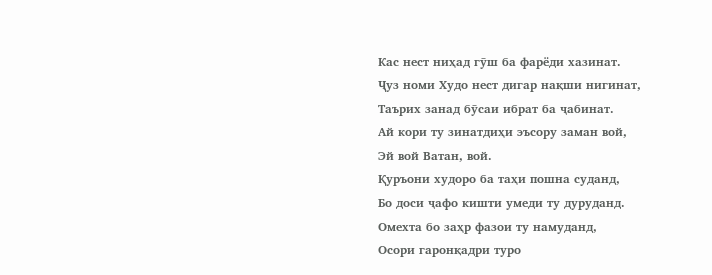Кас нест ниҳад гӯш ба фарёди хазинат.
Ҷуз номи Худо нест дигар нақши нигинат,
Таърих занад бӯсаи ибрат ба ҷабинат.
Ай кори ту зинатдиҳи эъсору заман вой,
Эй вой Ватан, вой.
Қуръони худоро ба таҳи пошна суданд,
Бо доси ҷафо кишти умеди ту дуруданд.
Омехта бо заҳр фазои ту намуданд,
Осори гаронқадри туро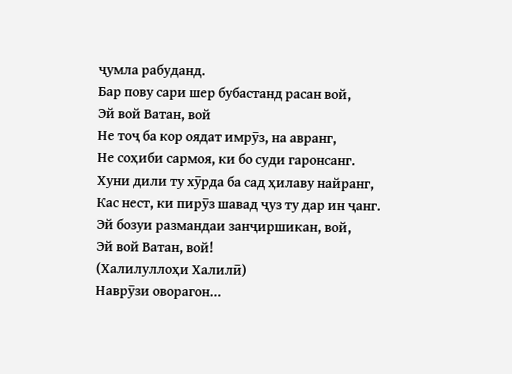ҷумла рабуданд.
Бар пову сари шер бубастанд расан вой,
Эй вой Ватан, вой
Не тоҷ ба кор оядат имрӯз, на авранг,
Не соҳиби сармоя, ки бо суди гаронсанг.
Хуни дили ту хӯрда ба сад ҳилаву найранг,
Кас нест, ки пирӯз шавад ҷуз ту дар ин ҷанг.
Эй бозуи размандаи занҷиршикан, вой,
Эй вой Ватан, вой!
(Халилуллоҳи Халилӣ)
Наврӯзи оворагон…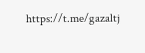https://t.me/gazaltj